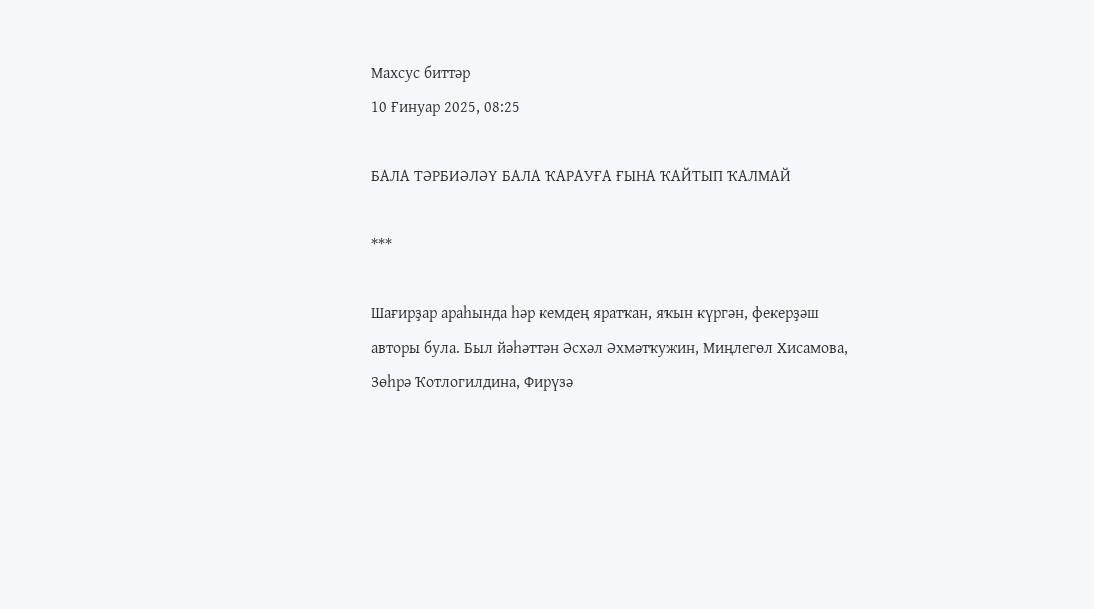Махсус биттәр
10 Ғинуар 2025, 08:25

БАЛА ТӘРБИӘЛӘҮ БАЛА ҠАРАУҒА ҒЫНА ҠАЙТЫП ҠАЛМАЙ

***

Шағирҙар араһында һәр кемдең яратҡан, яҡын күргән, фекерҙәш авторы була. Был йәһәттән Әсхәл Әхмәтҡужин, Миңлегөл Хисамова, Зөһрә Ҡотлогилдина, Фирүзә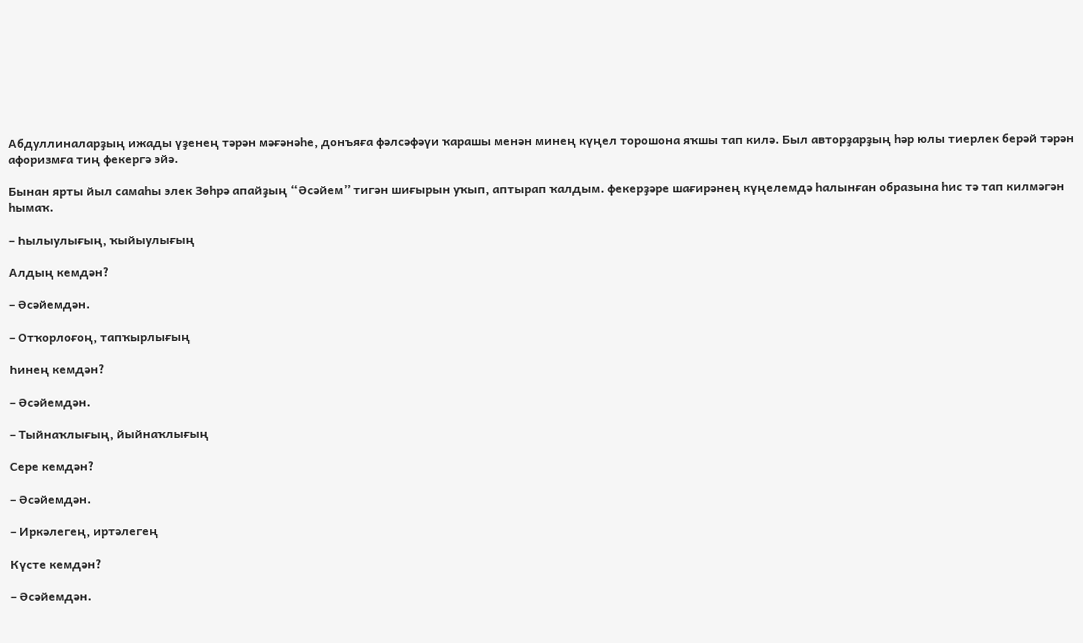Абдуллиналарҙың ижады үҙенең тәрән мәғәнәһе, донъяға фәлсәфәүи ҡарашы менән минең күңел торошона яҡшы тап килә. Был авторҙарҙың һәр юлы тиерлек берәй тәрән афоризмға тиң фекергә эйә.

Бынан ярты йыл самаһы элек Зөһрә апайҙың “Әсәйем” тигән шиғырын уҡып, аптырап ҡалдым. фекерҙәре шағирәнең күңелемдә һалынған образына һис тә тап килмәгән һымаҡ.

– Һылыулығың, ҡыйыулығың

Алдың кемдән?

– Әсәйемдән.

– Отҡорлоғоң, тапҡырлығың

Һинең кемдән?

– Әсәйемдән.

– Тыйнаҡлығың, йыйнаҡлығың

Сере кемдән?

– Әсәйемдән.

– Иркәлегең, иртәлегең

Күсте кемдән?

– Әсәйемдән.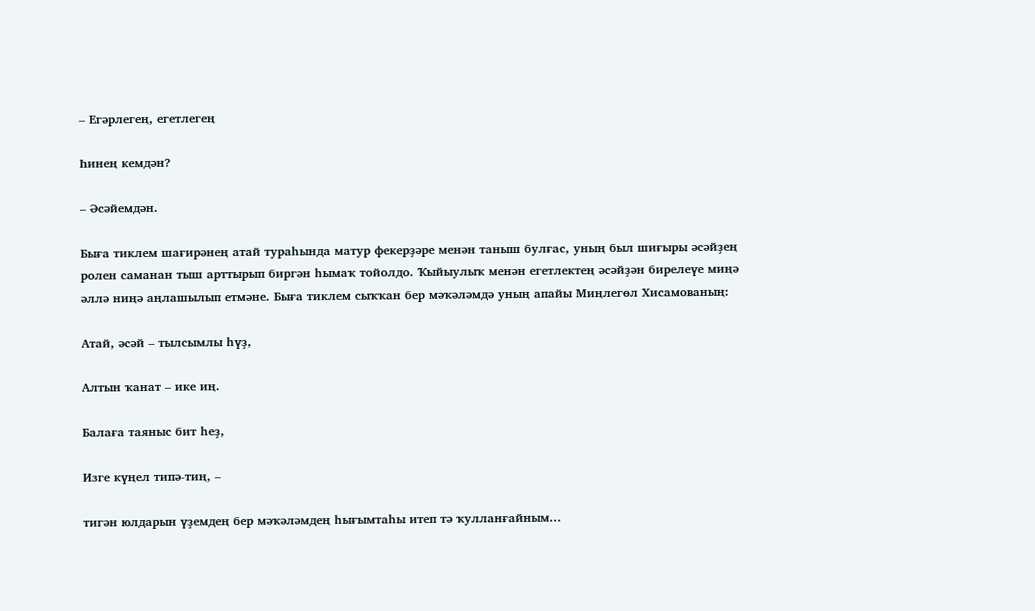– Егәрлегең, егетлегең

Һинең кемдән?

– Әсәйемдән.

Быға тиклем шағирәнең атай тураһында матур фекерҙәре менән таныш булғас, уның был шиғыры әсәйҙең ролен саманан тыш арттырып биргән һымаҡ тойолдо. Ҡыйыулыҡ менән егетлектең әсәйҙән бирелеүе миңә әллә ниңә аңлашылып етмәне. Быға тиклем сыҡҡан бер мәҡәләмдә уның апайы Миңлегөл Хисамованың:

Атай, әсәй – тылсымлы һүҙ,

Алтын ҡанат – ике иң.

Балаға таяныс бит һеҙ,

Изге күңел типә-тиң, –

тигән юлдарын үҙемдең бер мәҡәләмдең һығымтаһы итеп тә ҡулланғайным...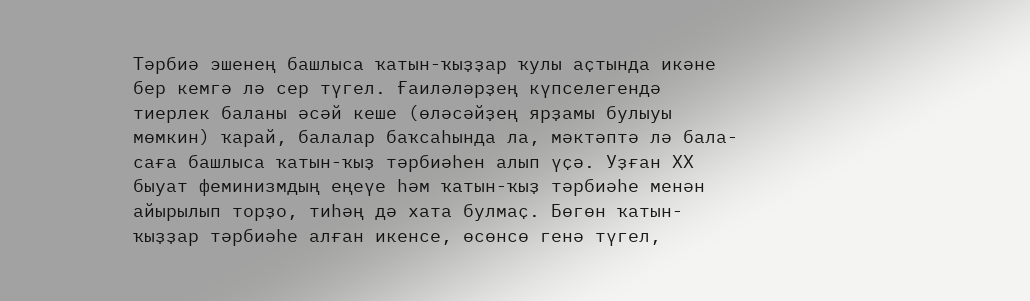Тәрбиә эшенең башлыса ҡатын-ҡыҙҙар ҡулы аҫтында икәне бер кемгә лә сер түгел. Ғаиләләрҙең күпселегендә тиерлек баланы әсәй кеше (өләсәйҙең ярҙамы булыуы мөмкин) ҡарай, балалар баҡсаһында ла, мәктәптә лә бала-саға башлыса ҡатын-ҡыҙ тәрбиәһен алып үҫә. Уҙған ХХ быуат феминизмдың еңеүе һәм ҡатын-ҡыҙ тәрбиәһе менән айырылып торҙо, тиһәң дә хата булмаҫ. Бөгөн ҡатын-ҡыҙҙар тәрбиәһе алған икенсе, өсөнсө генә түгел,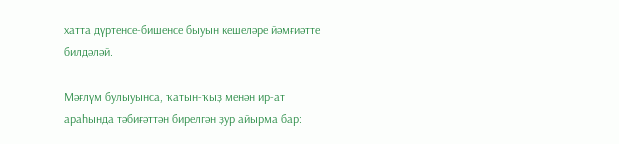хатта дүртенсе-бишенсе быуын кешеләре йәмғиәтте билдәләй.

Мәғлүм булыуынса, ҡатын-ҡыҙ менән ир-ат араһында тәбиғәттән бирелгән ҙур айырма бар: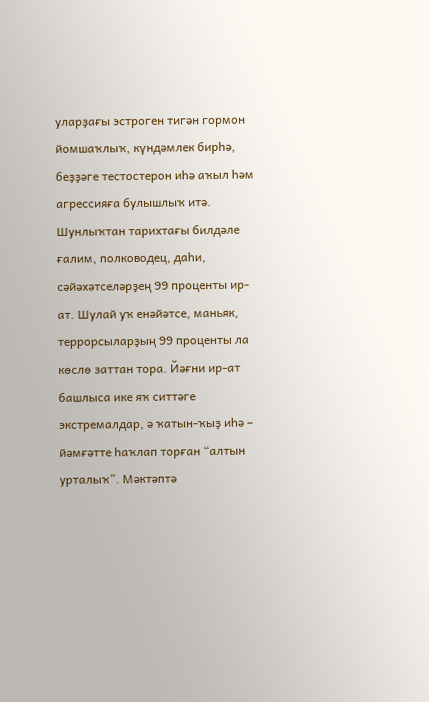уларҙағы эстроген тигән гормон йомшаҡлыҡ, күндәмлек бирһә, беҙҙәге тестостерон иһә аҡыл һәм агрессияға булышлыҡ итә. Шунлыҡтан тарихтағы билдәле ғалим, полководец, даһи, сәйәхәтселәрҙең 99 проценты ир-ат. Шулай уҡ енәйәтсе, маньяк, террорсыларҙың 99 проценты ла көслө заттан тора. Йәғни ир-ат башлыса ике яҡ ситтәге экстремалдар, ә ҡатын-ҡыҙ иһә – йәмғәтте һаҡлап торған “алтын урталыҡ”. Мәктәптә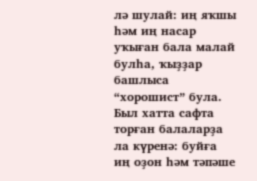лә шулай: иң яҡшы һәм иң насар уҡыған бала малай булһа, ҡыҙҙар башлыса “хорошист” була. Был хатта сафта торған балаларҙа ла күренә: буйға иң оҙон һәм тәпәше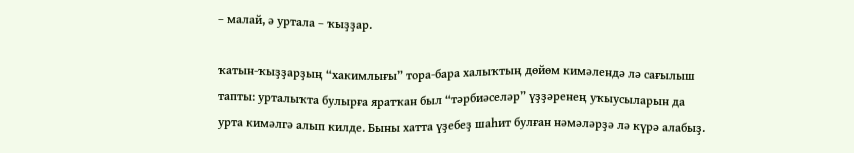– малай, ә уртала – ҡыҙҙар.

ҡатын-ҡыҙҙарҙың “хакимлығы” тора-бара халыҡтың дөйөм кимәлендә лә сағылыш тапты: урталыҡта булырға яратҡан был “тәрбиәселәр” үҙҙәренең уҡыусыларын да урта кимәлгә алып килде. Быны хатта үҙебеҙ шаһит булған нәмәләрҙә лә күрә алабыҙ.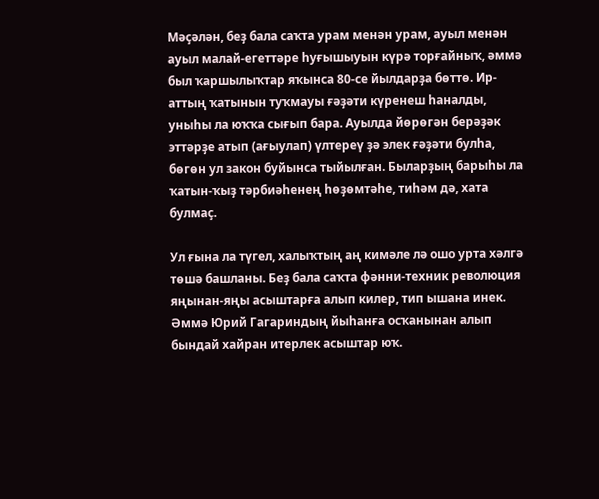Мәҫәлән, беҙ бала саҡта урам менән урам, ауыл менән ауыл малай-егеттәре һуғышыуын күрә торғайныҡ, әммә был ҡаршылыҡтар яҡынса 80-се йылдарҙа бөттө. Ир-аттың ҡатынын туҡмауы ғәҙәти күренеш һаналды, уныһы ла юҡҡа сығып бара. Ауылда йөрөгән берәҙәк эттәрҙе атып (ағыулап) үлтереү ҙә элек ғәҙәти булһа, бөгөн ул закон буйынса тыйылған. Быларҙың барыһы ла ҡатын-ҡыҙ тәрбиәһенең һөҙөмтәһе, тиһәм дә, хата булмаҫ.

Ул ғына ла түгел, халыҡтың аң кимәле лә ошо урта хәлгә төшә башланы. Беҙ бала саҡта фәнни-техник революция яңынан-яңы асыштарға алып килер, тип ышана инек. Әммә Юрий Гагариндың йыһанға осҡанынан алып бындай хайран итерлек асыштар юҡ.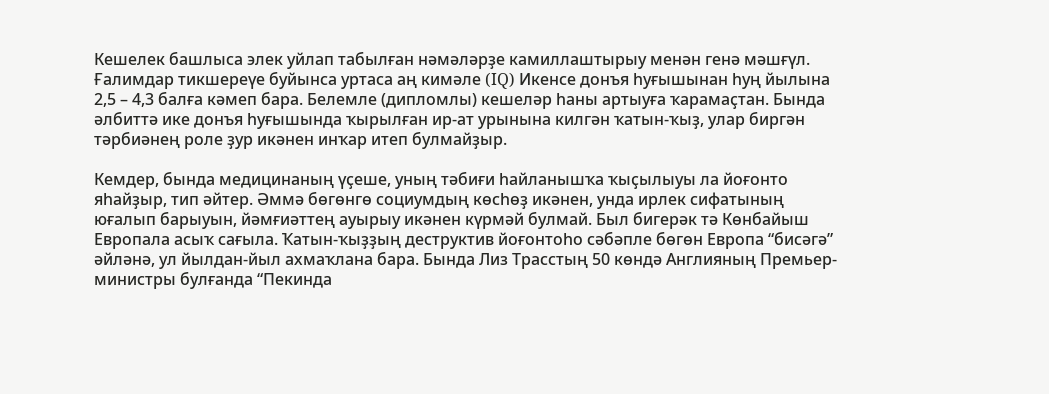Кешелек башлыса элек уйлап табылған нәмәләрҙе камиллаштырыу менән генә мәшғүл. Ғалимдар тикшереүе буйынса уртаса аң кимәле (IQ) Икенсе донъя һуғышынан һуң йылына 2,5 – 4,3 балға кәмеп бара. Белемле (дипломлы) кешеләр һаны артыуға ҡарамаҫтан. Бында әлбиттә ике донъя һуғышында ҡырылған ир-ат урынына килгән ҡатын-ҡыҙ, улар биргән тәрбиәнең роле ҙур икәнен инҡар итеп булмайҙыр.

Кемдер, бында медицинаның үҫеше, уның тәбиғи һайланышҡа ҡыҫылыуы ла йоғонто яһайҙыр, тип әйтер. Әммә бөгөнгө социумдың көсһөҙ икәнен, унда ирлек сифатының юғалып барыуын, йәмғиәттең ауырыу икәнен күрмәй булмай. Был бигерәк тә Көнбайыш Европала асыҡ сағыла. Ҡатын-ҡыҙҙың деструктив йоғонтоһо сәбәпле бөгөн Европа “бисәгә” әйләнә, ул йылдан-йыл ахмаҡлана бара. Бында Лиз Трасстың 50 көндә Англияның Премьер-министры булғанда “Пекинда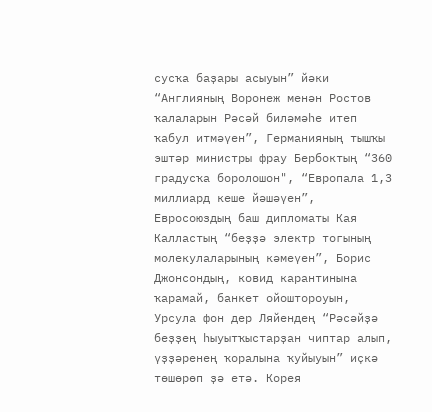сусҡа баҙары асыуын” йәки “Англияның Воронеж менән Ростов ҡалаларын Рәсәй биләмәһе итеп ҡабул итмәүен”, Германияның тышҡы эштәр министры фрау Бербоктың “360 градусҡа боролошон", “Европала 1,3 миллиард кеше йәшәүен”, Евросоюздың баш дипломаты Кая Калластың “беҙҙә электр тогының молекулаларының кәмеүен”, Борис Джонсондың, ковид карантинына ҡарамай, банкет ойоштороуын, Урсула фон дер Ляйендең “Рәсәйҙә беҙҙең һыуытҡыстарҙан чиптар алып, үҙҙәренең ҡоралына ҡуйыуын” иҫкә төшөрөп ҙә етә. Корея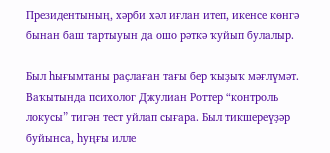Президентының, хәрби хәл иғлан итеп, икенсе көнгә бынан баш тартыуын да ошо рәткә ҡуйып булалыр.

Был һығымтаны раҫлаған тағы бер ҡыҙыҡ мәғлүмәт. Ваҡытында психолог Джулиан Роттер “контроль локусы” тигән тест уйлап сығара. Был тикшереүҙәр буйынса, һуңғы илле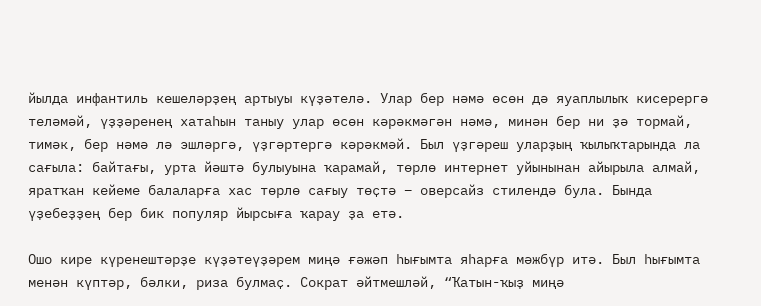йылда инфантиль кешеләрҙең артыуы күҙәтелә. Улар бер нәмә өсөн дә яуаплылыҡ кисерергә теләмәй, үҙҙәренең хатаһын таныу улар өсөн кәрәкмәгән нәмә, минән бер ни ҙә тормай, тимәк, бер нәмә лә эшләргә, үҙгәртергә кәрәкмәй. Был үҙгәреш уларҙың ҡылыҡтарында ла сағыла: байтағы, урта йәштә булыуына ҡарамай, төрлө интернет уйынынан айырыла алмай, яратҡан кейеме балаларға хас төрлө сағыу төҫтә – оверсайз стилендә була. Бында үҙебеҙҙең бер бик популяр йырсыға ҡарау ҙа етә.

Ошо кире күренештәрҙе күҙәтеүҙәрем миңә ғәжәп һығымта яһарға мәжбүр итә. Был һығымта менән күптәр, бәлки, риза булмаҫ. Сократ әйтмешләй, “Ҡатын-ҡыҙ миңә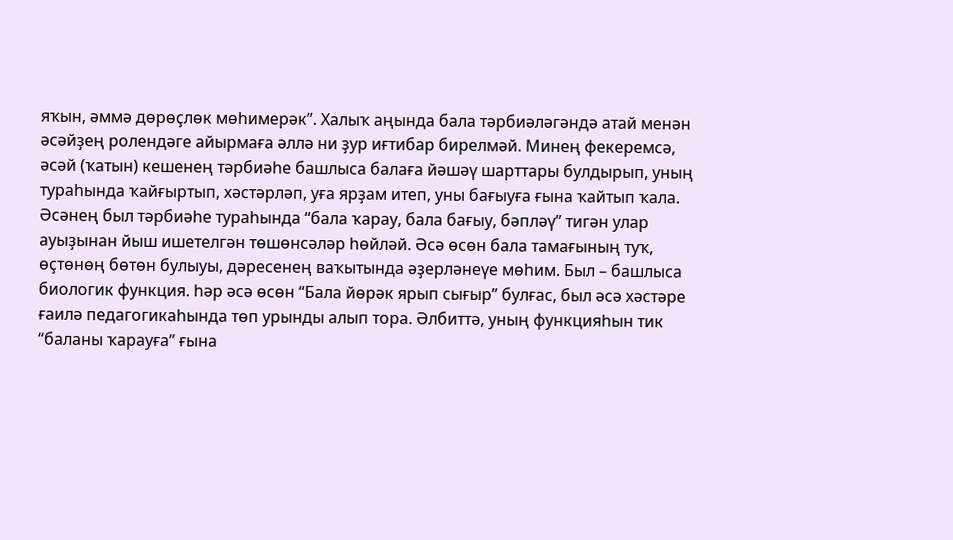яҡын, әммә дөрөҫлөк мөһимерәк”. Халыҡ аңында бала тәрбиәләгәндә атай менән әсәйҙең ролендәге айырмаға әллә ни ҙур иғтибар бирелмәй. Минең фекеремсә, әсәй (ҡатын) кешенең тәрбиәһе башлыса балаға йәшәү шарттары булдырып, уның тураһында ҡайғыртып, хәстәрләп, уға ярҙам итеп, уны бағыуға ғына ҡайтып ҡала. Әсәнең был тәрбиәһе тураһында “бала ҡарау, бала бағыу, бәпләү” тигән улар ауыҙынан йыш ишетелгән төшөнсәләр һөйләй. Әсә өсөн бала тамағының туҡ, өҫтөнөң бөтөн булыуы, дәресенең ваҡытында әҙерләнеүе мөһим. Был – башлыса биологик функция. һәр әсә өсөн “Бала йөрәк ярып сығыр” булғас, был әсә хәстәре ғаилә педагогикаһында төп урынды алып тора. Әлбиттә, уның функцияһын тик “баланы ҡарауға” ғына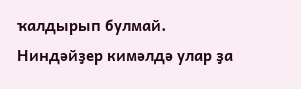ҡалдырып булмай. Ниндәйҙер кимәлдә улар ҙа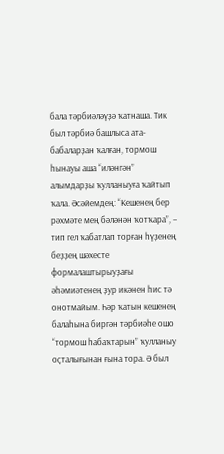бала тәрбиәләүҙә ҡатнаша. Тик был тәрбиә башлыса ата-бабаларҙан ҡалған, тормош һынауы аша “иләнгән” алымдарҙы ҡулланыуға ҡайтып ҡала. Әсәйемдең: “Кешенең бер рәхмәте мең бәләнән ҡотҡара”, – тип гел ҡабатлап торған һүҙенең беҙҙең шәхесте формалаштырыуҙағы әһәмиәтенең ҙур икәнен һис тә онотмайым. Һәр ҡатын кешенең балаһына биргән тәрбиәһе ошо “тормош һабаҡтарын” ҡулланыу оҫталығынан ғына тора. Ә был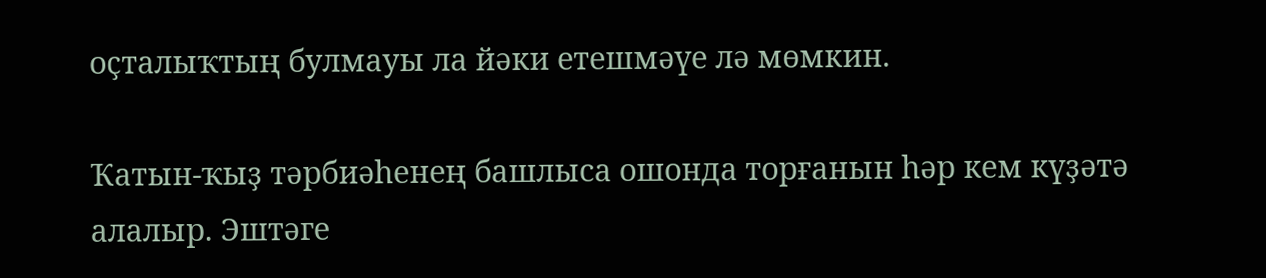оҫталыҡтың булмауы ла йәки етешмәүе лә мөмкин.

Ҡатын-ҡыҙ тәрбиәһенең башлыса ошонда торғанын һәр кем күҙәтә алалыр. Эштәге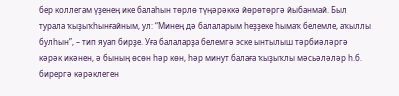бер коллегам үҙенең ике балаһын төрлө түңәрәккә йөрөтөргә йыбанмай. Был турала ҡыҙыҡһынғайным, ул: “Минең дә балаларым һеҙҙеке һымаҡ белемле, аҡыллы булһын”, – тип яуап бирҙе. Уға балаларҙа белемгә эске ынтылыш тәрбиәләргә кәрәк икәнен, ә бының өсөн һәр көн, һәр минут балаға ҡыҙыҡлы мәсьәләләр һ.б. бирергә кәрәклеген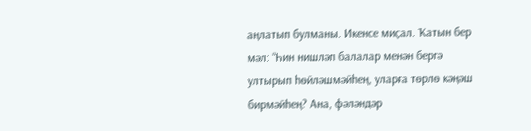аңлатып булманы. Икенсе миҫал. Ҡатын бер мәл: “Һин нишләп балалар менән бергә ултырып һөйләшмәйһең, уларға төрлө кәңәш бирмәйһең? Ана, фәләндәр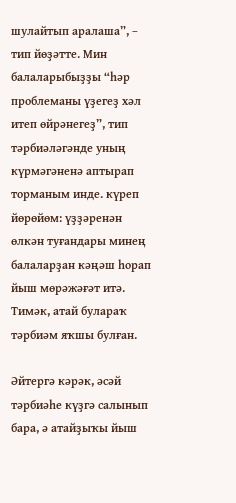шулайтып аралаша”, – тип йөҙәтте. Мин балаларыбыҙҙы “һәр проблеманы үҙегеҙ хәл итеп өйрәнегеҙ”, тип тәрбиәләгәнде уның күрмәгәненә аптырап торманым инде. күреп йөрөйөм: үҙҙәренән өлкән туғандары минең балаларҙан кәңәш һорап йыш мөрәжәғәт итә. Тимәк, атай булараҡ тәрбиәм яҡшы булған.

Әйтергә кәрәк, әсәй тәрбиәһе күҙгә салынып бара, ә атайҙыҡы йыш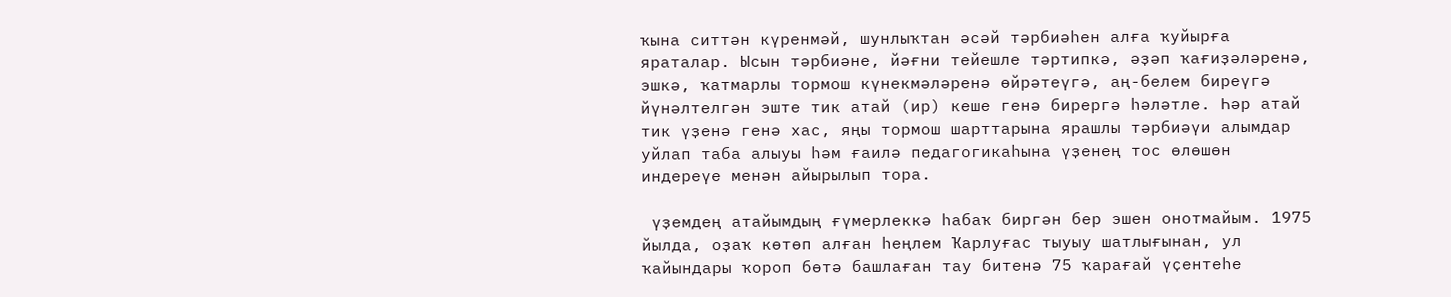ҡына ситтән күренмәй, шунлыҡтан әсәй тәрбиәһен алға ҡуйырға яраталар. Ысын тәрбиәне, йәғни тейешле тәртипкә, әҙәп ҡағиҙәләренә, эшкә, ҡатмарлы тормош күнекмәләренә өйрәтеүгә, аң-белем биреүгә йүнәлтелгән эште тик атай (ир) кеше генә бирергә һәләтле. Һәр атай тик үҙенә генә хас, яңы тормош шарттарына ярашлы тәрбиәүи алымдар уйлап таба алыуы һәм ғаилә педагогикаһына үҙенең тос өлөшөн индереүе менән айырылып тора.

 үҙемдең атайымдың ғүмерлеккә һабаҡ биргән бер эшен онотмайым. 1975 йылда, оҙаҡ көтөп алған һеңлем Ҡарлуғас тыуыу шатлығынан, ул ҡайындары ҡороп бөтә башлаған тау битенә 75 ҡарағай үҫентеһе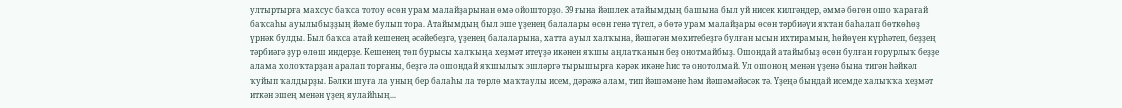ултыртырға махсус баҡса тотоу өсөн урам малайҙарынан өмә ойошторҙо. 39 ғына йәшлек атайымдың башына был уй нисек килгәндер, әммә бөгөн ошо ҡарағай баҡсаһы ауылыбыҙҙың йәме булып тора. Атайымдың был эше үҙенең балалары өсөн генә түгел, ә бөтә урам малайҙары өсөн тәрбиәүи яҡтан баһалап бөткөһөҙ үрнәк булды. Был баҡса атай кешенең әсәйебеҙгә, үҙенең балаларына, хатта ауыл халҡына, йәшәгән мөхитебеҙгә булған ысын ихтирамын, һөйөүен күрһәтеп, беҙҙең тәрбиәгә ҙур өлөш индерҙе. Кешенең төп бурысы халҡыңа хеҙмәт итеүҙә икәнен яҡшы аңлатҡанын беҙ онотмайбыҙ. Ошондай атайыбыҙ өсөн булған ғорурлыҡ беҙҙе алама холоҡтарҙан аралап торғаны, беҙгә лә ошондай яҡшылыҡ эшләргә тырышырға кәрәк икәне һис тә онотолмай. Ул ошоноң менән үҙенә бына тигән һәйкәл ҡуйып ҡалдырҙы. Бәлки шуға ла уның бер балаһы ла төрлө маҡтаулы исем, дәрәжә алам, тип йәшәмәне һәм йәшәмәйәсәк тә. Үҙеңә бындай исемде халыҡҡа хеҙмәт иткән эшең менән үҙең яулайһың...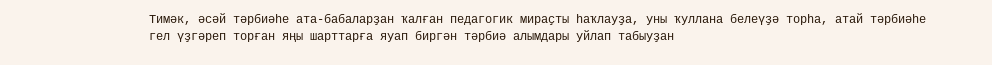Тимәк, әсәй тәрбиәһе ата-бабаларҙан ҡалған педагогик мираҫты һаҡлауҙа, уны ҡуллана белеүҙә торһа, атай тәрбиәһе гел үҙгәреп торған яңы шарттарға яуап биргән тәрбиә алымдары уйлап табыуҙан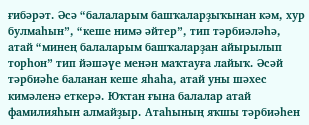ғибәрәт. Әсә “балаларым башҡаларҙыҡынан кәм, хур булмаһын”, “кеше нимә әйтер”, тип тәрбиәләһә, атай “минең балаларым башҡаларҙан айырылып торһон” тип йәшәүе менән маҡтауға лайыҡ. Әсәй тәрбиәһе баланан кеше яһаһа, атай уны шәхес кимәленә еткерә. Юҡтан ғына балалар атай фамилияһын алмайҙыр. Атаһының яҡшы тәрбиәһен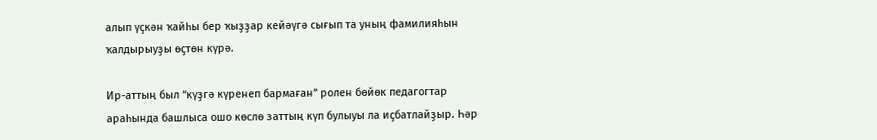алып үҫкән ҡайһы бер ҡыҙҙар кейәүгә сығып та уның фамилияһын ҡалдырыуҙы өҫтөн күрә.

Ир-аттың был “күҙгә күренеп бармаған” ролен бөйөк педагогтар араһында башлыса ошо көслө заттың күп булыуы ла иҫбатлайҙыр. Һәр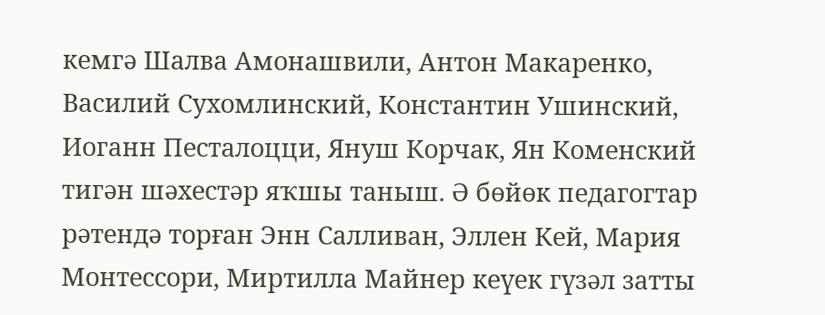кемгә Шалва Амонашвили, Антон Макаренко, Василий Сухомлинский, Константин Ушинский, Иоганн Песталоцци, Януш Корчак, Ян Коменский тигән шәхестәр яҡшы таныш. Ә бөйөк педагогтар рәтендә торған Энн Салливан, Эллен Кей, Мария Монтессори, Миртилла Майнер кеүек гүзәл затты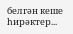белгән кеше һирәктер...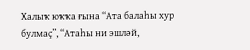Халыҡ юҡҡа ғына “Ата балаһы хур булмаҫ”, “Атаһы ни эшләй,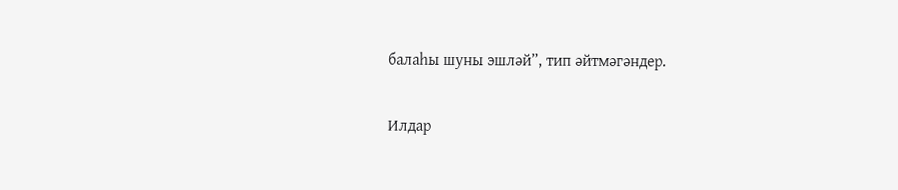балаһы шуны эшләй”, тип әйтмәгәндер.

Илдар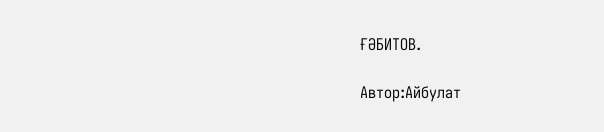ҒӘБИТОВ.

Автор:Айбулат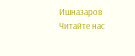Ишназаров
Читайте нас